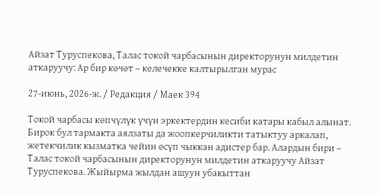Айзат Туруспекова, Талас токой чарбасынын директорунун милдетин аткаруучу: Ар бир көчөт – келечекке калтырылган мурас

27-июнь, 2026-ж. / Редакция / Маек 394

Токой чарбасы көпчүлүк үчүн эркектердин кесиби катары кабыл алынат. Бирок бул тармакта аялзаты да жоопкерчиликти татыктуу аркалап, жетекчилик кызматка чейин өсүп чыккан адистер бар. Алардын бири – Талас токой чарбасынын директорунун милдетин аткаруучу Айзат Туруспекова. Жыйырма жылдан ашуун убакыттан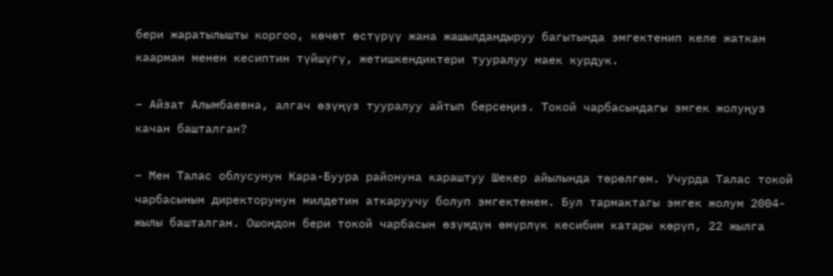бери жаратылышты коргоо, көчөт өстүрүү жана жашылдандыруу багытында эмгектенип келе жаткан каарман менен кесиптин түйшүгү, жетишкендиктери тууралуу маек курдук.

– Айзат Алымбаевна, алгач өзүңүз тууралуу айтып берсеңиз. Токой чарбасындагы эмгек жолуңуз качан башталган?

– Мен Талас облусунун Кара-Буура районуна караштуу Шекер айылында төрөлгөм. Учурда Талас токой чарбасынын директорунун милдетин аткаруучу болуп эмгектенем. Бул тармактагы эмгек жолум 2004-жылы башталган. Ошондон бери токой чарбасын өзүмдүн өмүрлүк кесибим катары көрүп, 22 жылга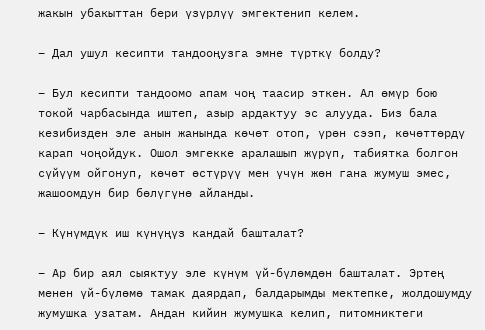жакын убакыттан бери үзүрлүү эмгектенип келем.

– Дал ушул кесипти тандооңузга эмне түрткү болду?

– Бул кесипти тандоомо апам чоң таасир эткен. Ал өмүр бою токой чарбасында иштеп, азыр ардактуу эс алууда. Биз бала кезибизден эле анын жанында көчөт отоп, үрөн сээп, көчөттөрдү карап чоңойдук. Ошол эмгекке аралашып жүрүп, табиятка болгон сүйүүм ойгонуп, көчөт өстүрүү мен үчүн жөн гана жумуш эмес, жашоомдун бир бөлүгүнө айланды.

– Күнүмдүк иш күнүңүз кандай башталат?

– Ар бир аял сыяктуу эле күнүм үй-бүлөмдөн башталат. Эртең менен үй-бүлөмө тамак даярдап, балдарымды мектепке, жолдошумду жумушка узатам. Андан кийин жумушка келип, питомниктеги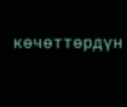көчөттөрдүн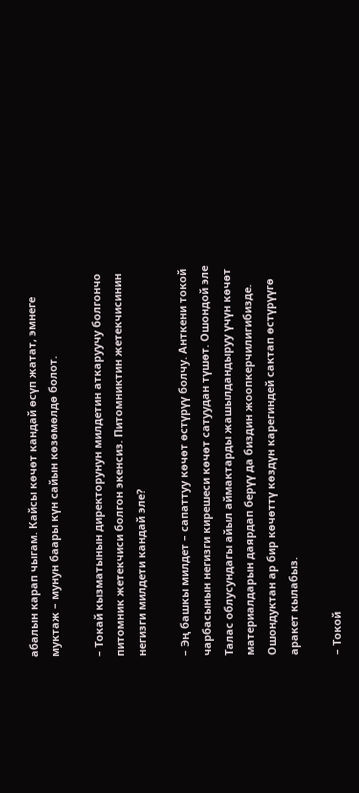абалын карап чыгам. Кайсы көчөт кандай өсүп жатат, эмнеге муктаж – мунун баары күн сайын көзөмөлдө болот.

– Токай кызматынын директорунун милдетин аткаруучу болгончо питомник жетекчиси болгон экенсиз. Питомниктин жетекчисинин  негизги милдети кандай эле?

– Эң башкы милдет – сапаттуу көчөт өстүрүү болчу. Анткени токой чарбасынын негизги кирешеси көчөт сатуудан түшөт. Ошондой эле Талас облусундагы айыл аймактарды жашылдандыруу үчүн көчөт материалдарын даярдап берүү да биздин жоопкерчилигибизде. Ошондуктан ар бир көчөттү көздүн карегиндей сактап өстүрүүгө аракет кылабыз.

– Токой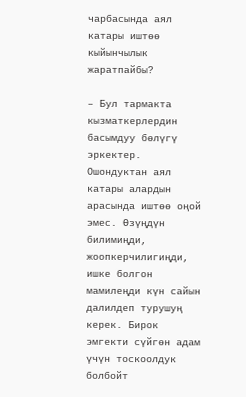чарбасында аял катары иштөө кыйынчылык жаратпайбы?

– Бул тармакта кызматкерлердин басымдуу бөлүгү эркектер. Ошондуктан аял катары алардын арасында иштөө оңой эмес. Өзүңдүн билимиңди, жоопкерчилигиңди, ишке болгон мамилеңди күн сайын далилдеп турушуң керек. Бирок эмгекти сүйгөн адам үчүн тоскоолдук болбойт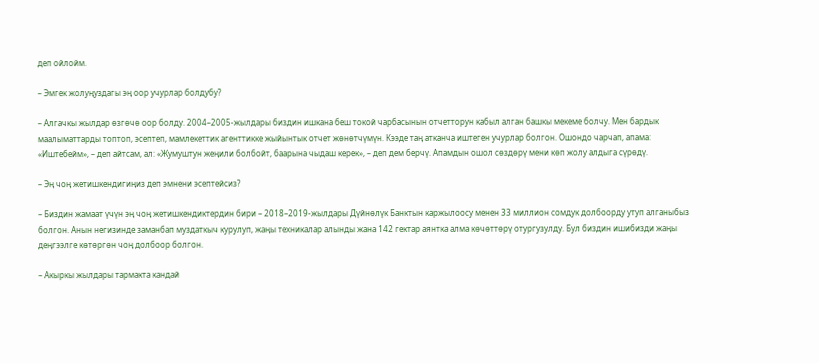деп ойлойм.

– Эмгек жолуңуздагы эң оор учурлар болдубу?

– Алгачкы жылдар өзгөчө оор болду. 2004–2005-жылдары биздин ишкана беш токой чарбасынын отчетторун кабыл алган башкы мекеме болчу. Мен бардык маалыматтарды топтоп, эсептеп, мамлекеттик агенттикке жыйынтык отчет жөнөтчүмүн. Кээде таң атканча иштеген учурлар болгон. Ошондо чарчап, апама: «Иштебейм», – деп айтсам, ал: «Жумуштун жеңили болбойт, баарына чыдаш керек», – деп дем берчү. Апамдын ошол сөздөрү мени көп жолу алдыга сүрөдү.

– Эң чоң жетишкендигиңиз деп эмнени эсептейсиз?

– Биздин жамаат үчүн эң чоң жетишкендиктердин бири – 2018–2019-жылдары Дүйнөлүк Банктын каржылоосу менен 33 миллион сомдук долбоорду утуп алганыбыз болгон. Анын негизинде заманбап муздаткыч курулуп, жаңы техникалар алынды жана 142 гектар аянтка алма көчөттөрү отургузулду. Бул биздин ишибизди жаңы деңгээлге көтөргөн чоң долбоор болгон.

– Акыркы жылдары тармакта кандай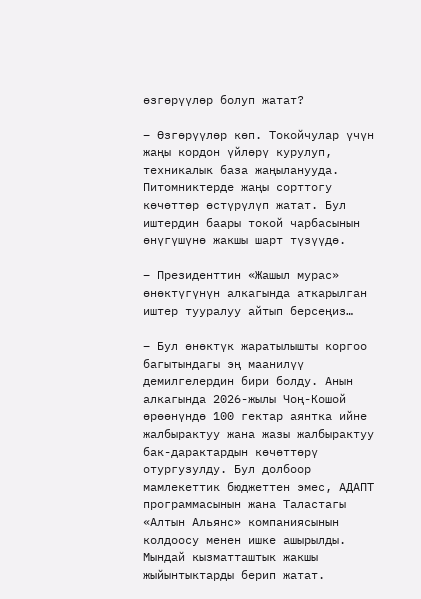өзгөрүүлөр болуп жатат?

– Өзгөрүүлөр көп. Токойчулар үчүн жаңы кордон үйлөрү курулуп, техникалык база жаңыланууда. Питомниктерде жаңы сорттогу көчөттөр өстүрүлүп жатат. Бул иштердин баары токой чарбасынын өнүгүшүнө жакшы шарт түзүүдө.

– Президенттин «Жашыл мурас» өнөктүгүнүн алкагында аткарылган иштер тууралуу айтып берсеңиз…

– Бул өнөктүк жаратылышты коргоо багытындагы эң маанилүү демилгелердин бири болду. Анын алкагында 2026-жылы Чоң-Кошой өрөөнүндө 100 гектар аянтка ийне жалбырактуу жана жазы жалбырактуу бак-дарактардын көчөттөрү отургузулду. Бул долбоор мамлекеттик бюджеттен эмес, АДАПТ программасынын жана Таластагы «Алтын Альянс» компаниясынын колдоосу менен ишке ашырылды. Мындай кызматташтык жакшы жыйынтыктарды берип жатат.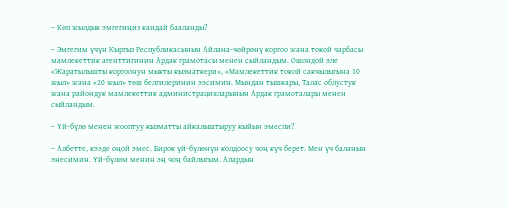– Көп жылдык эмгегиңиз кандай бааланды?

– Эмгегим үчүн Кыргыз Республикасынын Айлана-чөйрөнү коргоо жана токой чарбасы мамлекеттик агенттигинин Ардак грамотасы менен сыйландым. Ошондой эле «Жаратылышты коргоонун мыкты кызматкери», «Мамлекеттик токой сакчылыгына 10 жыл» жана «20 жыл» төш белгилеринин ээсимин. Мындан тышкары, Талас облустук жана райондук мамлекеттик администрацияларынын Ардак грамоталары менен сыйландым.

– Үй-бүлө менен жооптуу кызматты айкалыштыруу кыйын эмеспи?

– Албетте, кээде оңой эмес. Бирок үй-бүлөнүн колдоосу чоң күч берет. Мен үч баланын энесимин. Үй-бүлөм менин эң чоң байлыгым. Алардын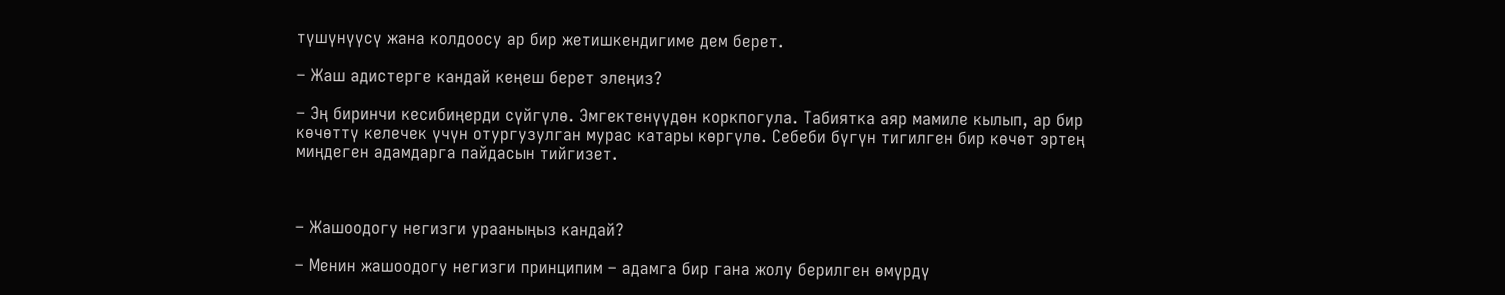түшүнүүсү жана колдоосу ар бир жетишкендигиме дем берет.

– Жаш адистерге кандай кеңеш берет элеңиз?

– Эң биринчи кесибиңерди сүйгүлө. Эмгектенүүдөн коркпогула. Табиятка аяр мамиле кылып, ар бир көчөттү келечек үчүн отургузулган мурас катары көргүлө. Себеби бүгүн тигилген бир көчөт эртең миңдеген адамдарга пайдасын тийгизет.



– Жашоодогу негизги урааныңыз кандай?

– Менин жашоодогу негизги принципим – адамга бир гана жолу берилген өмүрдү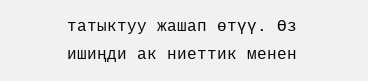татыктуу жашап өтүү. Өз ишиңди ак ниеттик менен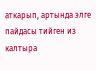аткарып, артында элге пайдасы тийген из калтыра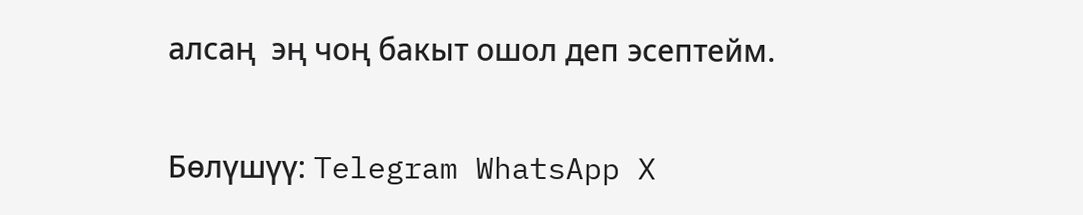алсаң  эң чоң бакыт ошол деп эсептейм.

Бөлүшүү: Telegram WhatsApp X